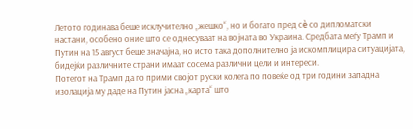Летото годинава беше исклучително „жешко“, но и богато пред сè со дипломатски настани, особено оние што се однесуваат на војната во Украина. Средбата меѓу Трамп и Путин на 15 август беше значајна, но исто така дополнително ја искомплицира ситуацијата, бидејќи различните страни имаат сосема различни цели и интереси.
Потегот на Трамп да го прими својот руски колега по повеќе од три години западна изолација му даде на Путин јасна „карта“ што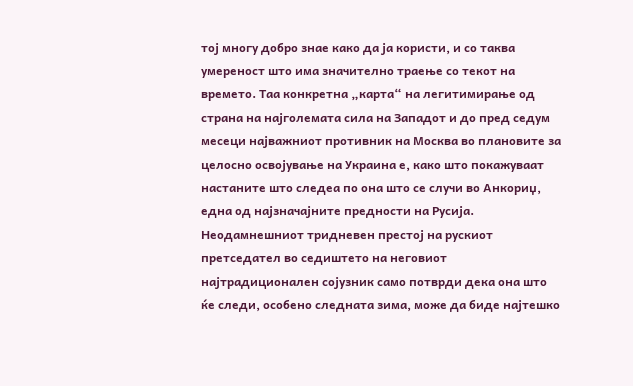тој многу добро знае како да ја користи, и со таква умереност што има значително траење со текот на времето. Таа конкретна „карта“ на легитимирање од страна на најголемата сила на Западот и до пред седум месеци најважниот противник на Москва во плановите за целосно освојување на Украина е, како што покажуваат настаните што следеа по она што се случи во Анкориџ, една од најзначајните предности на Русија.
Неодамнешниот тридневен престој на рускиот претседател во седиштето на неговиот најтрадиционален сојузник само потврди дека она што ќе следи, особено следната зима, може да биде најтешко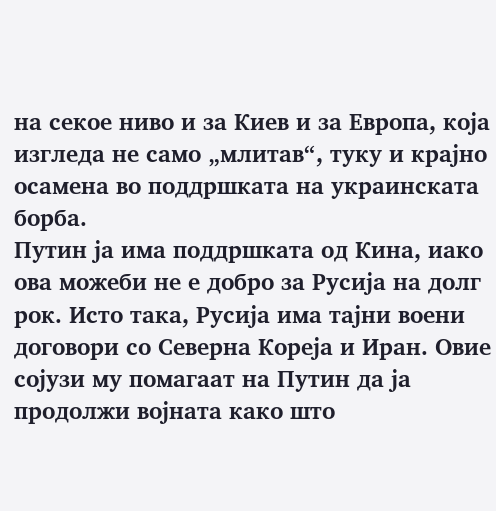на секое ниво и за Киев и за Европа, која изгледа не само „млитав“, туку и крајно осамена во поддршката на украинската борба.
Путин ја има поддршката од Кина, иако ова можеби не е добро за Русија на долг рок. Исто така, Русија има тајни воени договори со Северна Кореја и Иран. Овие сојузи му помагаат на Путин да ја продолжи војната како што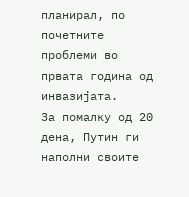планирал, по почетните проблеми во првата година од инвазијата.
За помалку од 20 дена, Путин ги наполни своите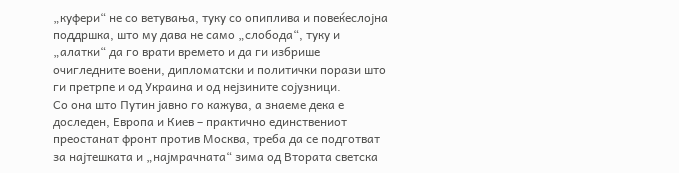„куфери“ не со ветувања, туку со опиплива и повеќеслојна поддршка, што му дава не само „слобода“, туку и „алатки“ да го врати времето и да ги избрише очигледните воени, дипломатски и политички порази што ги претрпе и од Украина и од нејзините сојузници.
Со она што Путин јавно го кажува, а знаеме дека е доследен, Европа и Киев – практично единствениот преостанат фронт против Москва, треба да се подготват за најтешката и „најмрачната“ зима од Втората светска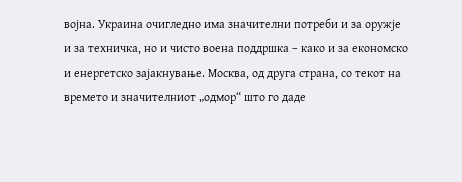војна. Украина очигледно има значителни потреби и за оружје и за техничка, но и чисто воена поддршка – како и за економско и енергетско зајакнување. Москва, од друга страна, со текот на времето и значителниот „одмор“ што го даде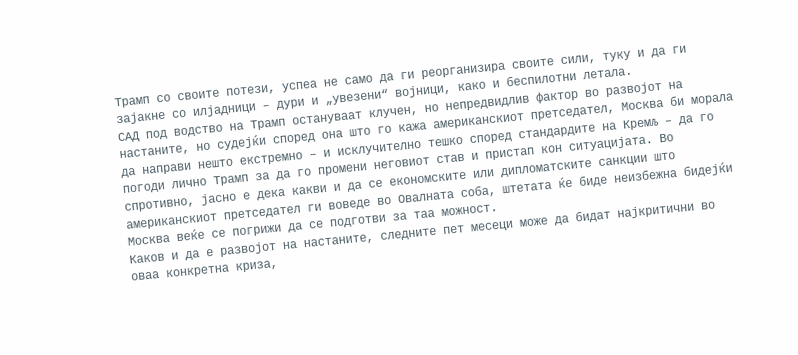Трамп со своите потези, успеа не само да ги реорганизира своите сили, туку и да ги зајакне со илјадници – дури и „увезени“ војници, како и беспилотни летала.
САД под водство на Трамп остануваат клучен, но непредвидлив фактор во развојот на настаните, но судејќи според она што го кажа американскиот претседател, Москва би морала да направи нешто екстремно – и исклучително тешко според стандардите на Кремљ – да го погоди лично Трамп за да го промени неговиот став и пристап кон ситуацијата. Во спротивно, јасно е дека какви и да се економските или дипломатските санкции што американскиот претседател ги воведе во Овалната соба, штетата ќе биде неизбежна бидејќи Москва веќе се погрижи да се подготви за таа можност.
Каков и да е развојот на настаните, следните пет месеци може да бидат најкритични во оваа конкретна криза,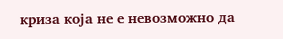криза која не е невозможно да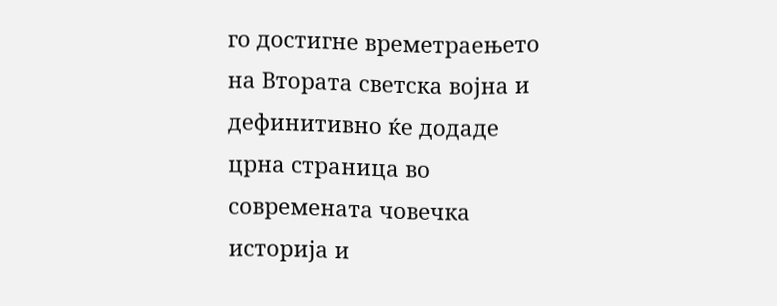го достигне времетраењето на Втората светска војна и дефинитивно ќе додаде црна страница во современата човечка историја и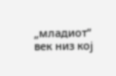„младиот“ век низ кој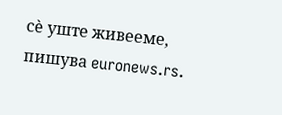сè уште живееме, пишува euronews.rs.